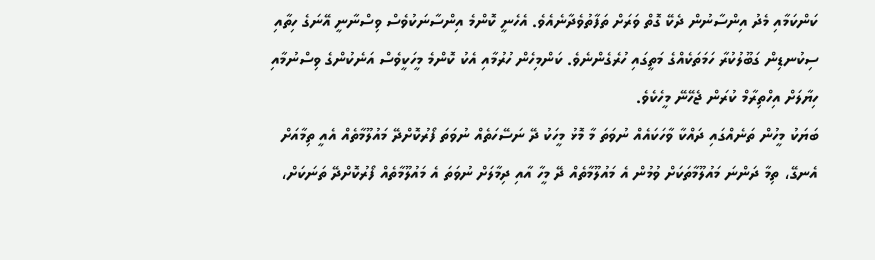ކަންކަމާއި މެދު އިންސާނުން ދެކޭ ގޮތް ވަރަށް ތަފާތުވެދާނެއެވެ. އެހެނީ ކޮންމެ އިންސާނަކުވެސް ވިސްނާނީ އޭނަގެ ހިތާއި ސިކުނޑިން ގަބޫލުކުރާ ހަމަތަކެއްގެ މަތީގައި ހުރެގެންނެވެ. ކަންމިހެން ހުރުމާއި އެކު ކޮންމެ މީހަކީވެސް އަނެކުންގެ ވިސްނުމާއި ހިޔާލަށް އިހްތިރާމް ކުރަން ޖެހޭނޭ މީހެކެވެ.
ބަޔަކު މީހުން ތަނެއްގައި ދައްކާ ވާހަކައެއް ނުވަތަ މާ މޮޅު މީހަކު ދޭ ނަސޭހަތެއް ނުވަތަ ފޯރުކޮށްދޭ މައުލޫމާތެއް އެއީ ތިމާއަށް އެނގޭ، ތިމާ ދަންނަ މައުލޫމާތަކަށް ވުމުން އެ މައުލޫމާތެއް ދޭ މީހާ އާއި ދިމާލަށް ނުވަތަ އެ މައުލޫމާތެއް ފޯރުކޮށްދޭ ތަނަކަށް،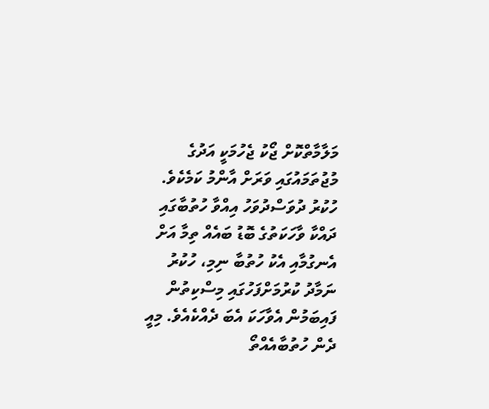މަލާމާތްކޮށް ޖޯކު ޖެހުމަކީ އަދުގެ މުޖުތަމައުގައި ވަރަށް އާންމު ކަމެކެވެ. ހުކުރު ދުވަސްދުވަހު އިއްވާ ހުތުބާގައި ދައްކާ ވާހަކަތުގެ ބޮޑު ބައެއް ތިމާ އަށް އެނގުމާއި އެކު ހުތުބާ ނިމި، ހުކުރު ނަމާދު ކުރުމަށްފަހުގައި މިސްކިތުން ފައިބަމުން އެވާހަކަ އެބަ ދެއްކެއެވެ. މިއީ ދެން ހުތުބާއެއްތޯ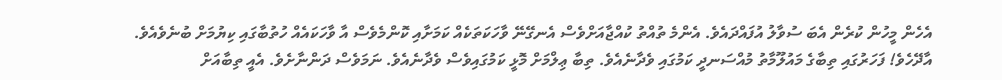އެހެން މީހުން ކުރެން އެބަ ސުވާލު އުފައްދައެވެ. އެންމެ ތުއްތު ކުއްޖާއަށްވެސް އެނގޭނޭ ވާހަކަތަކެއް ކަމަށާއި ކޮންމެވެސް އާ ވާހަކައެއް ހުތުބާގައި ކިޔުމަށް ބުނެވެއެވެ.
އާދޭހެވެ! ފަހަރުގައި ތިބާގެ މައުލޫމާތު މުއްސަނދީ ކަމުގައި ވެދާނެއެވެ. ތިބާ ޢިލްމަށް މޮޅީ ކަމުގައިވެސް ވެދާނެއެވެ. ނަމަވެސް ދަންނާށެވެ. އެއީ ތިބާއަށް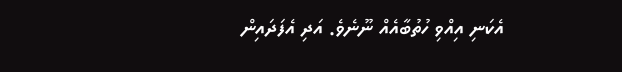އެކަނި އިއްވި ހުތުބާއެއް ނޫނެވެ. އަދި އެފަދައިން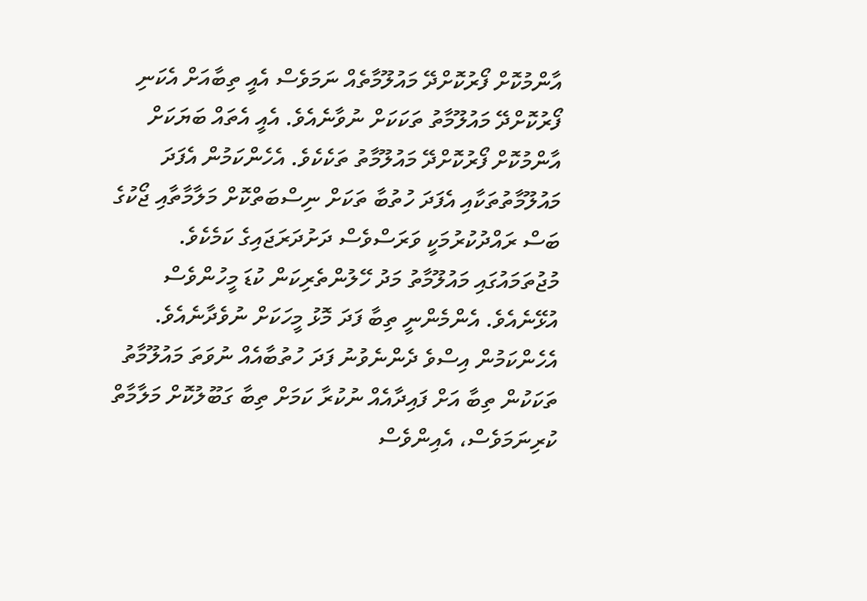އާންމުކޮށް ފޯރުކޮށްދޭ މައުލޫމާތެއް ނަމަވެސް އެއީ ތިބާއަށް އެކަނި ފޯރުކޮށްދޭ މައުލޫމާތު ތަކަކަށް ނުވާނެއެވެ. އެއީ އެތައް ބަޔަކަށް އާންމުކޮށް ފޯރުކޮށްދޭ މައުލޫމާތު ތަކެކެވެ. އެހެންކަމުން އެފަދަ މައުލޫމާތުތަކާއި އެފަދަ ހުތުބާ ތަކަށް ނިސްބަތްކޮށް މަލާމާތާއި ޖޯކުގެ ބަސް ރައްދުކުރުމަކީ ވަރަސްވެސް ދަށުދަރަޖައިގެ ކަމެކެވެ.
މުޖުތަމައުގައި މައުލޫމާތު މަދު ހޭލުންތެރިކަން ކުޑަ މީހުންވެސް އުޅޭނެއެވެ. އެންމެންނީ ތިބާ ފަދަ މޮޅު މީހަކަށް ނުވެދާނެއެވެ. އެހެންކަމުން އިސްވެ ދެންނެވުނު ފަދަ ހުތުބާއެއް ނުވަތަ މައުލޫމާތު ތަކަކުން ތިބާ އަށް ފައިދާއެއް ނުކުރާ ކަމަށް ތިބާ ގަބޫލުކޮށް މަލާމާތް ކުރިނަމަވެސް، އެއިންވެސް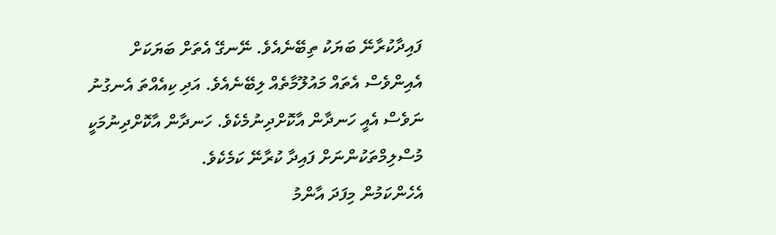ފައިދާކުރާނޭ ބަޔަކު ތިބޭނެއެވެ. ނޭނގޭ އެތަށް ބަޔަކަށް އެއިންވެސް އެތައް މައުލޫމާތެއް ލިބޭނެއެވެ. އަދި ކިއެއްތަ އެނގުނު ނަވެސް އެއީ ހަނދާން އާކޮށްދިނުމެކެވެ. ހަނދާން އާކޮށްދިނުމަކީ މުސްލިމްތަކުންނަށް ފައިދާ ކުރާނޭ ކަމެކެވެ.
އެހެންކަމުން މިފަދަ އާންމު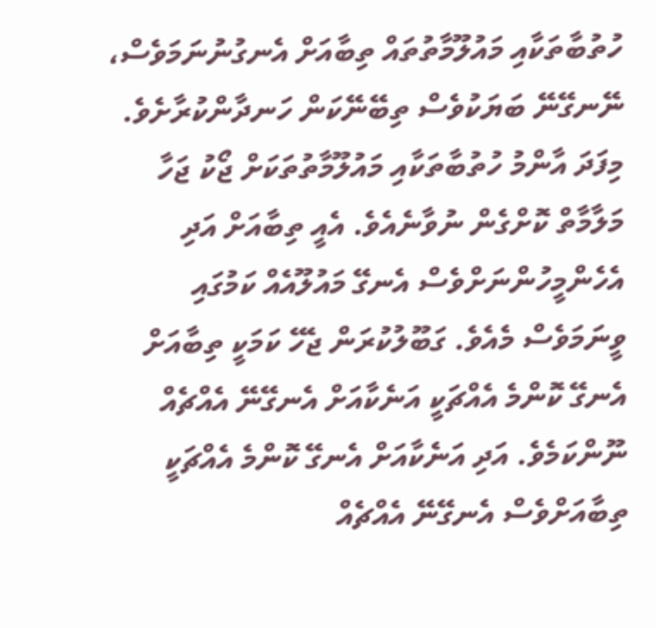ހުތުބާތަކާއި މައުލޫމާތުތައް ތިބާއަށް އެނގުނުނަމަވެސް، ނޭނގޭނޭ ބަޔަކުވެސް ތިބޭނޭކަން ހަނދާންކުރާށެވެ. މިފަދަ އާންމު ހުތުބާތަކާއި މައުލޫމާތުތަކަށް ޖޯކު ޖަހާ މަލާމާތް ކޮށްގެން ނުވާނެއެވެ. އެއީ ތިބާއަށް އަދި އެހެންމީހުންނަށްވެސް އެނގޭ މައުލޫއެއް ކަމުގައި ވީނަމަވެސް މެއެވެ. ގަބޫލުކުރަން ޖެހޭ ކަމަކީ ތިބާއަށް އެނގޭ ކޮންމެ އެއްޗަކީ އަނެކާއަށް އެނގޭނޭ އެއްޗެއް ނޫންކަމެވެ. އަދި އަނެކާއަށް އެނގޭ ކޮންމެ އެއްޗަކީ ތިބާއަށްވެސް އެނގޭނޭ އެއްޗެއް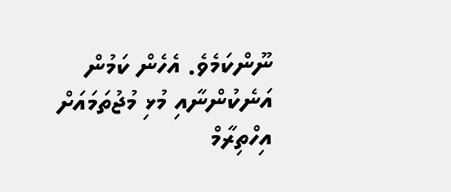ނޫންކަމެވެ. އެހެން ކަމުން އަނެކުންނާއި މުޅި މުޖުތަމައަށް އިހްތިރާމް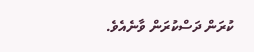ކުރަން ދަސްކުރަން ވާނެއެވެ.